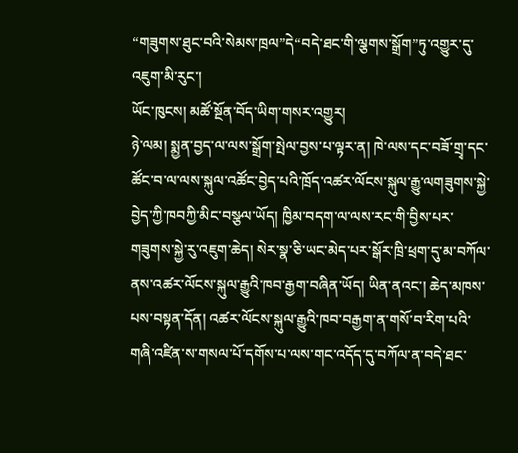“གཟུགས་ཐུང་བའི་སེམས་ཁྲལ”དེ“བདེ་ཐང་གི་ལྕགས་སྒྲོག”ཏུ་འགྱུར་དུ་འཇུག་མི་རུང་།
ཡོང་ཁུངས། མཚོ་སྔོན་བོད་ཡིག་གསར་འགྱུར།
ཉེ་ལམ། སྨྱན་བྱད་ལ་ལས་སྒྲོག་སྤེལ་བྱས་པ་ལྟར་ན། ཁེ་ལས་དང་བཟོ་གྲྭ་དང་ཚོང་བ་ལ་ལས་སྐུལ་འཚོང་བྱེད་པའི་ཁྲོད་འཚར་ལོངས་སྐུལ་རྒྱུ་ལགཟུགས་སྐྱེ་བྱེད་ཀྱི་ཁབཀྱི་མིང་བསྩལ་ཡོད། ཁྱིམ་བདག་ལ་ལས་རང་གི་བྱིས་པར་གཟུགས་སྐྱེ་རུ་འཇུག་ཆེད། སེར་སྣ་ཅི་ཡང་མེད་པར་སྒོར་ཁྲི་ཕྲག་དུ་མ་བཀོལ་ནས་འཚར་ལོངས་སྐུལ་རྒྱུའི་ཁབ་རྒྱག་བཞིན་ཡོད། ཡིན་ནའང་། ཆེད་མཁས་པས་བསྟན་དོན། འཚར་ལོངས་སྐུལ་རྒྱུའི་ཁབ་བརྒྱག་ན་གསོ་བ་རིག་པའི་གཞི་འཛིན་ས་གསལ་པོ་དགོས་པ་ལས་གང་འདོད་དུ་བཀོལ་ན་བདེ་ཐང་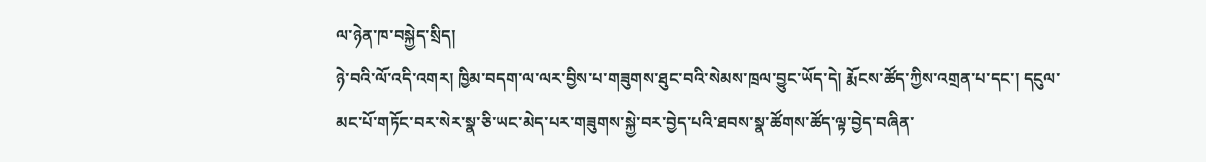ལ་ཉེན་ཁ་བསྐྱེད་སྲིད།
ཉེ་བའི་ལོ་འདི་འགར། ཁྱིམ་བདག་ལ་ལར་བྱིས་པ་གཟུགས་ཐུང་བའི་སེམས་ཁྲལ་བྱུང་ཡོད་དེ། རྨོངས་ཚོད་ཀྱིས་འགྲན་པ་དང་། དངུལ་མང་པོ་གཏོང་བར་སེར་སྣ་ཅི་ཡང་མེད་པར་གཟུགས་སྐྱེ་བར་བྱེད་པའི་ཐབས་སྣ་ཚོགས་ཚོད་ལྟ་བྱེད་བཞིན་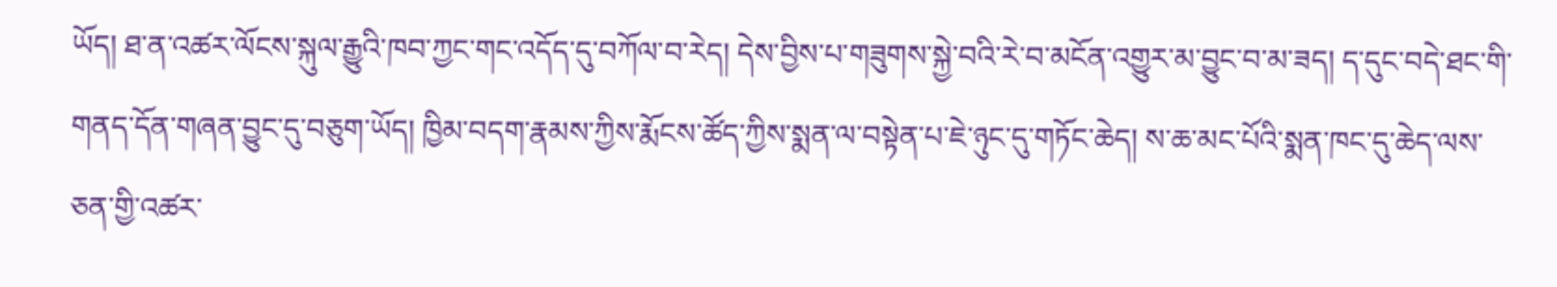ཡོད། ཐ་ན་འཚར་ལོངས་སྐུལ་རྒྱུའི་ཁབ་ཀྱང་གང་འདོད་དུ་བཀོལ་བ་རེད། དེས་བྱིས་པ་གཟུགས་སྐྱེ་བའི་རེ་བ་མངོན་འགྱུར་མ་བྱུང་བ་མ་ཟད། ད་དུང་བདེ་ཐང་གི་གནད་དོན་གཞན་བྱུང་དུ་བཅུག་ཡོད། ཁྱིམ་བདག་རྣམས་ཀྱིས་རྨོངས་ཚོད་ཀྱིས་སྨན་ལ་བསྟེན་པ་ཇེ་ཉུང་དུ་གཏོང་ཆེད། ས་ཆ་མང་པོའི་སྨན་ཁང་དུ་ཆེད་ལས་ཅན་གྱི་འཚར་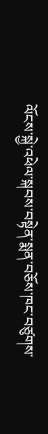ལོངས་སྐྱེ་འཕེལ་སྐབས་བསྟེན་སྨན་བཅོས་ཁང་བཙུགས་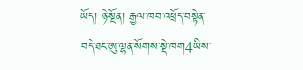ཡོད། ཉེ་སྔོན། རྒྱལ་ཁབ་འཕྲོད་བསྟེན་བདེ་ཐང་ཨུ་ལྷན་སོགས་སྡེ་ཁག4ཡིས་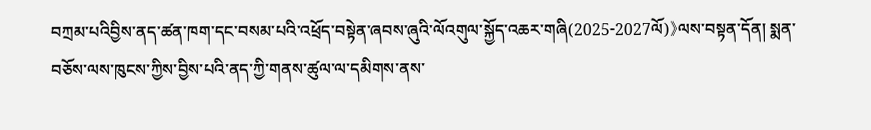བཀྲམ་པའིབྱིས་ནད་ཚན་ཁག་དང་བསམ་པའི་འཕྲོད་བསྟེན་ཞབས་ཞུའི་ལོའགུལ་སྐྱོད་འཆར་གཞི(2025-2027ལོ)》ལས་བསྟན་དོན། སྨན་བཅོས་ལས་ཁུངས་ཀྱིས་བྱིས་པའི་ནད་ཀྱི་གནས་ཚུལ་ལ་དམིགས་ནས་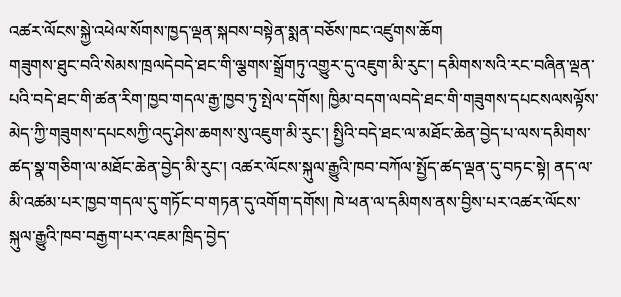འཚར་ལོངས་སྐྱེ་འཕེལ་སོགས་ཁྱད་ལྡན་སྐབས་བསྟེན་སྨན་བཅོས་ཁང་འཛུགས་ཆོག
གཟུགས་ཐུང་བའི་སེམས་ཁྲལདེབདེ་ཐང་གི་ལྕགས་སྒྲོགཏུ་འགྱུར་དུ་འཇུག་མི་རུང་། དམིགས་སའི་རང་བཞིན་ལྡན་པའི་བདེ་ཐང་གི་ཚན་རིག་ཁྱབ་གདལ་རྒྱ་ཁྱབ་ཏུ་སྤེལ་དགོས། ཁྱིམ་བདག་ལབདེ་ཐང་གི་གཟུགས་དཔངསལསལྟོས་མེད་ཀྱི་གཟུགས་དཔངསཀྱི་འདུ་ཤེས་ཆགས་སུ་འཇུག་མི་རུང་། སྤྱིའི་བདེ་ཐང་ལ་མཐོང་ཆེན་བྱེད་པ་ལས་དམིགས་ཚད་སྣ་གཅིག་ལ་མཐོང་ཆེན་བྱེད་མི་རུང་། འཚར་ལོངས་སྐུལ་རྒྱུའི་ཁབ་བཀོལ་སྤྱོད་ཚད་ལྡན་དུ་བཏང་སྟེ། ནད་ལ་མི་འཚམ་པར་ཁྱབ་གདལ་དུ་གཏོང་བ་གཏན་དུ་འགོག་དགོས། ཁེ་ཕན་ལ་དམིགས་ནས་བྱིས་པར་འཚར་ལོངས་སྐུལ་རྒྱུའི་ཁབ་བརྒྱག་པར་འཇམ་ཁྲིད་བྱེད་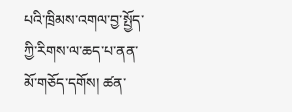པའི་ཁྲིམས་འགལ་བྱ་སྤྱོད་ཀྱི་རིགས་ལ་ཆད་པ་ནན་མོ་གཅོད་དགོས། ཚན་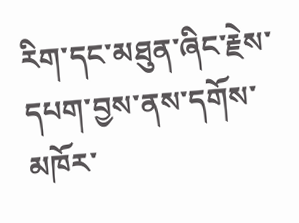རིག་དང་མཐུན་ཞིང་རྗེས་དཔག་བྱས་ནས་དགོས་མཁོར་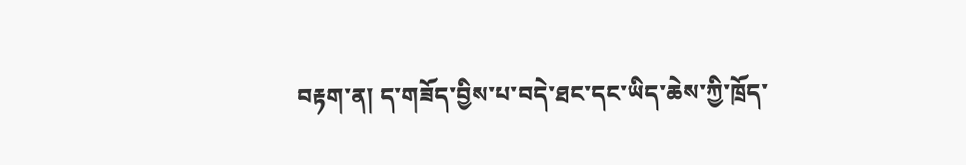བརྟག་ན། ད་གཟོད་བྱིས་པ་བདེ་ཐང་དང་ཡིད་ཆེས་ཀྱི་ཁྲོད་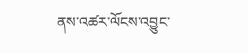ནས་འཚར་ལོངས་འབྱུང་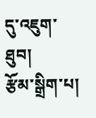དུ་འཇུག་ཐུབ།
རྩོམ་སྒྲིག་པ།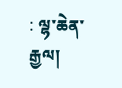: ལྷ་ཆེན་རྒྱལ།